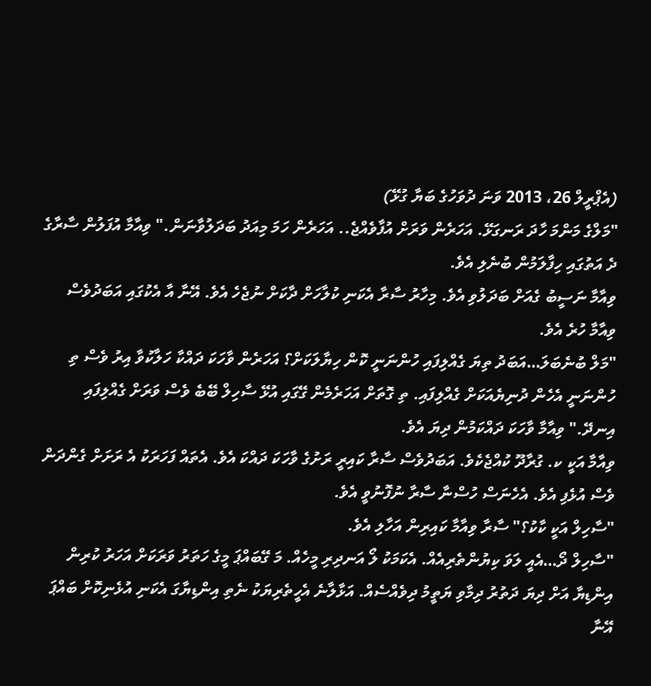(އެޕްރީލް 26، 2013 ވަނަ ދުވަހުގެ ބަޔާ ގުޅޭ)
"މަލްގެ މަންމަ ހާދަ ރަނގަޅޭ. އަހަރެން ވަރަށް އުފާވެއްޖެ.. އަހަރެން ހަމަ މިއަދު ބަދަލުވާނަން." ވިއާމާ އުފަލުން ސާރާގެ ދެ އަތުގައި ހިފާލަމުން ބުނެލި އެވެ.
ވިއާމާ ނަސީބު ގެއަށް ބަދަލުވި އެވެ. މިހާރު ސާރާ އެކަނި ކުލާހަށް ދާކަށް ނުޖެހެ އެވެ. އޭނާ އާ އެކުގައި އަބަދުވެސް ވިއާމާ ހުރެ އެވެ.
"މަލް ބުނެބަލަ…އަބަދު ތިޔަ ގެއްލިފައި ހުންނަނީ ކޮން ހިޔާލަކަށް؟ އަހަރެން ވާހަކަ ދައްކާ ހަލާކުވާ އިރު ވެސް ތި ހުންނަނީ އެހެން ދުނިޔެއަކަށް ގެއްލިފައި. ތި ގޮތަށް އަހަރެމެން ގޭގައި އުޅޭ ސާހިލް ބޭބެ ވެސް ވަރަށް ގެއްލިފައި އިނދޭ." ވިއާމާ ވާހަކަ ދައްކަމުން ދިޔަ އެވެ.
ވިއާމާ އަކީ ކ. ގުރާދޫ ކުއްޖެކެވެ. އަބަދުވެސް ސާރާ ކައިރީ ރަށުގެ ވާހަކަ ދައްކަ އެވެ. އެތައް ފަހަރަކު އެ ރަށަށް ގެންދަން ވެސް އުޅެފި އެވެ. އެހެނަސް ހުސްނާ ސާރާ ނުފޮނުވީ އެވެ.
"ސާހިލް އަކީ ކާކު؟" ސާރާ ވިއާމާ ކައިރިން އަހާލި އެވެ.
"ސާހިލް ދޯ…އެއީ ލަވަ ކިޔުންތެރިއެއް. އެކަމަކު ލޯ އަނދިރި މީހެއް. މަ ގޭބައްޕަ މީގެ ހަތަރު ވަރަކަށް އަހަރު ކުރިން އިންޑިޔާ އަށް ދިޔަ ދަތުރު ދިމާވި ޔަތީމު ދިވެއްސެއް. އަޅާލާނެ އެހީތެރިޔަކު ނެތި އިންޑިޔާގަ އެކަނި އުޅެނިކޮށް ބައްޕަ އޭނާ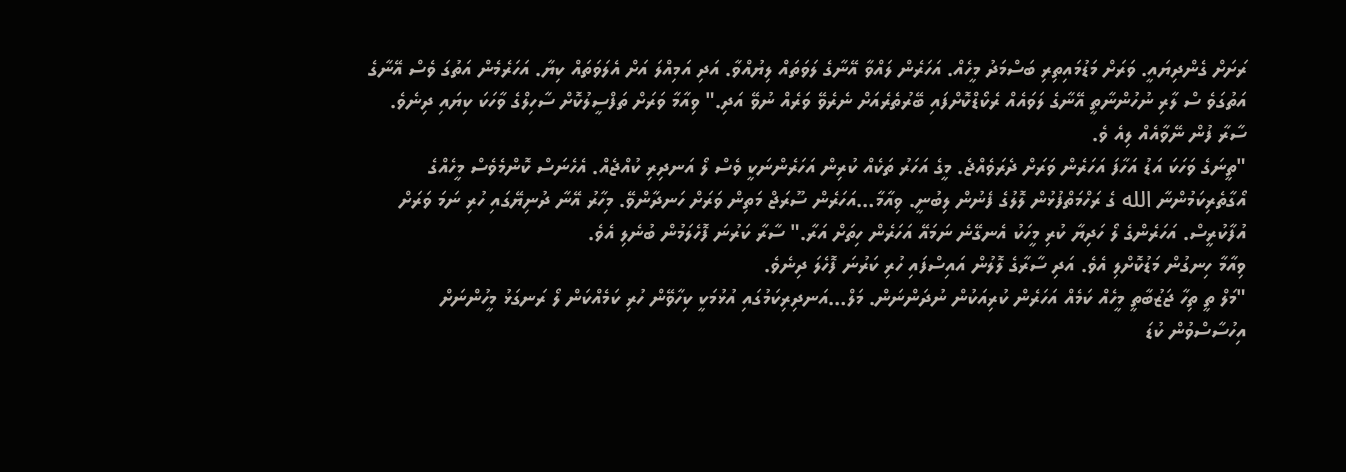ރަށަށް ގެންދިޔައީ. ވަރަށް މަޑުމައިތިރި ބަސްމަދު މީހެއް. އަހަރެން ލައްވާ އޭނާގެ ލަވަތައް ލިޔުއްވާ. އަދި އަމިއްލަ އަށް އެލަވަތައް ކިޔާ. އަހަރެމެން އަތުގަ ވެސް އޭނާގެ އަތުގަވެ ސް ލާރި ނުހުންނާތީ އޭނާގެ ލަވައެއް ރެކޯޑްކޮށްފައި ބޭރުތެރެއަށް ނެރެވޭ ވަރެއް ނުވޭ އަދި." ވިއާމާ ވަރަށް ތަފްސީލުކޮށް ސާހިލްގެ ވާހަކަ ކިޔައި ދިނެވެ.
ސާރާ ފުން ނޭވާއެއް ލިއެ ވެ.
"ތީނަގެ ވަހަކަ އަޑު އަހާފަ އަހަރެން ވަރަށް ދެރަވެއްޖެ. މީގެ އަހަރު ތަކެއް ކުރިން އަހަރެންނަކީ ވެސް ލޯ އަނދިރި ކުއްޖެއް. އެހެނަސް ކޮންމެވެސް މީހެއްގެ އޯގާތެރިކަމުންނާ الله ގެ ރަހްމަތްފުޅުން ލޮލުގެ ފެނުން ލިބުނީ. ވިއާމާ…އަހަރެން ސޫރަޖް މަތިން ވަރަށް ހަނދާންވޭ. މިހާރު އޭނާ ދުނިޔޭގައި ހުރި ނަމަ ވަރަށް އުފާކުރީސް. އަހަރެންގެ ލޯ ހަދިޔާ ކުރި މީހަކު އެނގޭނެ ނަމައޭ އަހަރެން ހިތަށް އަރާ." ސާރާ ކަރުނަ ފޮހެލަމުން ބުނެލި އެވެ.
ވިއާމާ ހިނގުން މަޑުކޮށްލި އެވެ. އަދި ސާރާގެ ލޮލުން އައިސްފައި ހުރި ކަރުނަ ފޮހެލަ ދިނެވެ.
"މަލް ތީ ތިހާ ޖަޒުބާތީ މީހެއް ކަމެއް އަހަރެން ކުރިއަކުން ނުދަންނަން. މަލް…އަނދިރިކަމުގައި އުޅުމަކީ ކިހާވޭން ހުރި ކަމެއްކަން ލޯ ރަނގަޅު މީހުންނަށް އިހުސާސްވުން ކުޑަ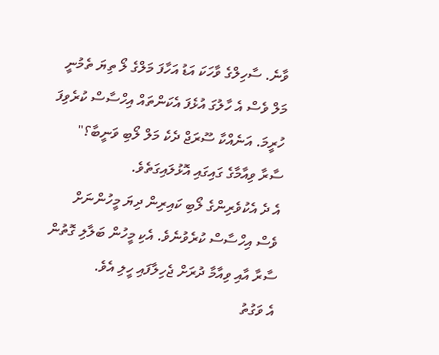ވާނެ. ސާހިލްގެ ވާހަކަ އަޑު އަހާފަ މަލްގެ ލޯ ތިޔަ ތެމުނީ މަލް ވެސް އެ ހާލުގަ އުޅެފަ އެކަންތައް އިހްސާސް ކުރެވިފަ ހުރީމަ. އަނެއްކާ ސޫރަޖް ދެކެ މަލް ލޯބި ވަނީބާ؟" ސާރާ ވިއާމާގެ ގައިގައި އޮޅުލައިގަތެވެ.
އެ ދެ އެކުވެރިންގެ ލޯބި ކައިރިން ދިޔަ މީހުންނަށް ވެސް އިހްސާސް ކުރެވުނެވެ. އެކި މީހުން ބަލާލި ގޮތުން ސާރާ އާއި ވިއާމާ ދުރަށް ޖެހިލާފައި ހީލި އެވެ.
އެ ވަގުތު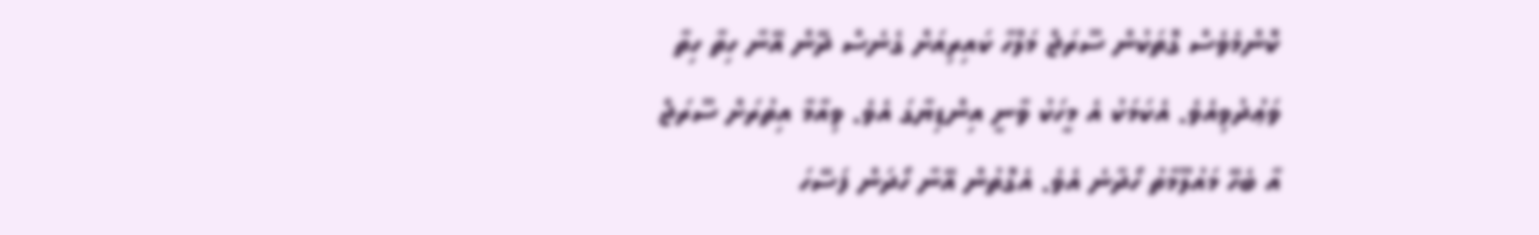ކޮންމެވެސް ގޮތަކުން ސޫރަޖް މަލްހާ ކައިރިއަށް ގެނެސް ދޭން އޭނާ ހިތާ ހިތާ ވަޢުދުވިއެވެ. އެކަމަކު އެ މީހަކު ވާނީ އިންޑިޔާގަ އެވެ. ވިއާމާ އިތުރަށް ސޫރަޖް އާ ބެހޭ މައުލޫމާތު ހޯދާނެ އެވެ. އެގޮތުން އޭނާ ހޯދަން ފަސޭހަ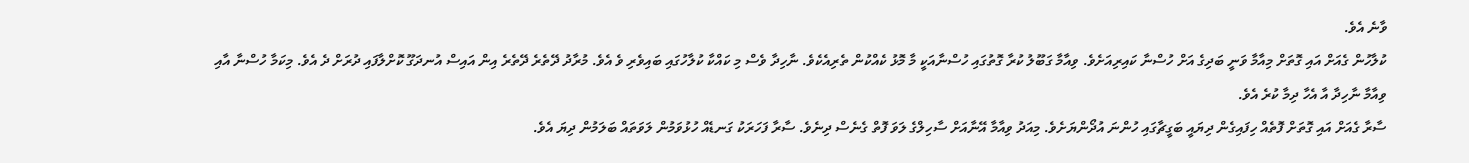ވާނެ އެވެ.
ކުލާހުން ގެއަށް އައި ގޮތަށް މިއާމާ ވަނީ ބަދިގެ އަށް ހުސްނާ ކައިރިއަށެވެ. ވިއާމާ ގަބޫލު ކުރާ ގޮތުގައި ހުސްނާއަކީ މާ މޮޅު ކެއްކުން ތެރިއެކެވެ. ނާހިދާ ވެސް މި ކައްކާ ކުލާހުގައި ބައިވެރި ވެ އެވެ. މުރާދު ދޭތެރެ ދޭތެރެ އިން އައިސް އުނދަގޫ ކޮށްލާފައި ދުރަށް ދެ އެވެ. މިކަމާ ހުސްނާ އާއި ވިއާމާ ނާހިދާ އާ އެހާ ދިމާ ކުރެ އެވެ.
ސާރާ ގެއަށް އައި ގޮތަށް ފޮތެއް ހިފައިގެން ދިޔައީ ބަގީޗާގައި ހުންނަ އުދޯންޔަށެވެ. މިއަދު ވިއާމާ އޭނާއަށް ސާހިލްގެ ލަވަ ފޮތް ގެނެސް ދިނެވެ. ސާރާ ފަހަރަކު ގަނޑެއް ހުޅުވަމުން ލަވަތައް ބަލަމުން ދިޔަ އެވެ.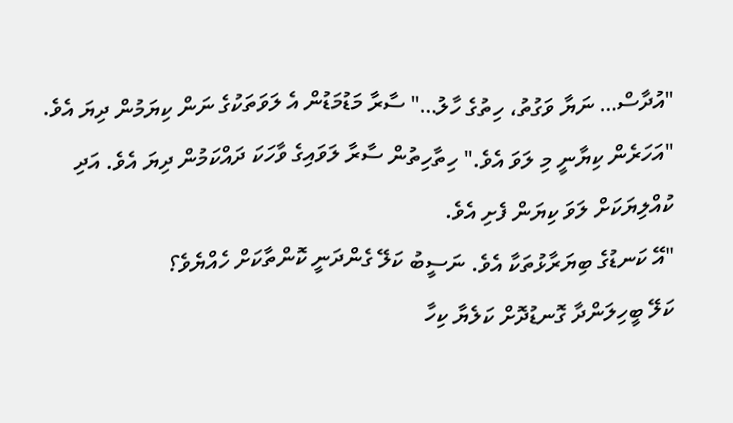"އުދާސް… ނަޔާ ވަގުތު، ހިތުގެ ހާލު…" ސާރާ މަޑުމަޑުން އެ ލަވަތަކުގެ ނަން ކިޔަމުން ދިޔަ އެވެ.
"އަހަރެން ކިޔާނީ މި ލަވަ އެވެ." ހިތާހިތުން ސާރާ ލަވައިގެ ވާހަކަ ދައްކަމުން ދިޔަ އެވެ. އަދި ކުއްލިޔަކަށް ލަވަ ކިޔަން ފެށި އެވެ.
"އޭ ކަނޑުގެ ބިޔަރާޅުތަކާ އެވެ. ނަސީބު ކަލޭ ގެންދަނީ ކޮންތާކަށް ހެއްޔެވެ؟
ކަލޭ ބީހިލަންދާ ގޮނޑުދޮށް ކަލެޔާ ކިހާ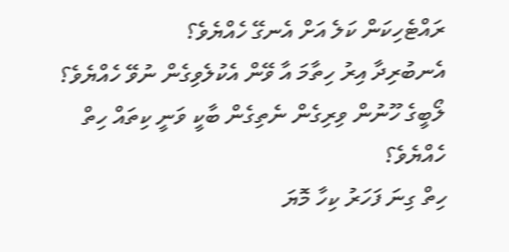ރައްޓެހިކަން ކަލެ އަށް އެނގޭ ހެއްޔެވެ؟
އެނބުރިދާ އިރު ހިތާމަ އާ ވޭން އެކުލެވިގެން ނުވޭ ހެއްޔެވެ؟
ލޯބީގެ ހޫނުން ވިރިގެން ނެތިގެން ބާކީ ވަނީ ކިތައް ހިތް ހެއްޔެވެ؟
ހިތް ގިނަ ފަހަރު ކިހާ މޮޔަ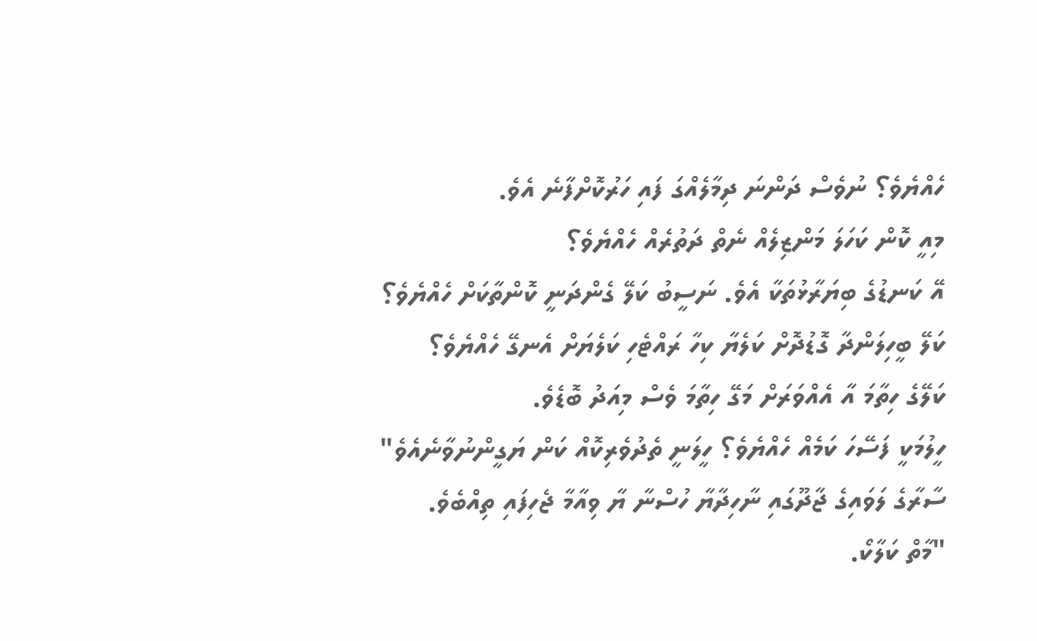ހެއްޔެވެ؟ ނުވެސް ދަންނަ ދިމާލެއްގަ ފައި ހަރުކޮށްފާނެ އެވެ.
މިއީ ކޮން ކަހަލަ މަންޒިލެއް ނެތް ދަތުރެއް ހެއްޔެވެ؟
އޭ ކަނޑުގެ ބިޔަރާޅުތަކާ އެވެ. ނަސީބު ކަލޭ ގެންދަނީ ކޮންތާކަށް ހެއްޔެވެ؟
ކަލޭ ބީހިލަންދާ ގޮޑުދޮށް ކަލެޔާ ކިހާ ރައްޓެހި ކަލެޔަށް އެނގޭ ހެއްޔެވެ؟
ކަލޭގެ ހިތާމަ އާ އެއްވަރަށް މަގޭ ހިތާމަ ވެސް މިއަދު ބޮޑެވެ.
ހީލުމަކީ ފަސޭހަ ކަމެއް ހެއްޔެވެ؟ ހީލަނީ ތެދުވެރިކޮއް ކަން ޔަގީންނުވާނެއެވެ"
ސާރާގެ ލަވައިގެ ޖާދޫގައި ނާހިދާޔާ ހުސްނާ ޔާ ވިއާމާ ޖެހިފައި ތިއްބެވެ.
"މާތް ކަލާކޯ.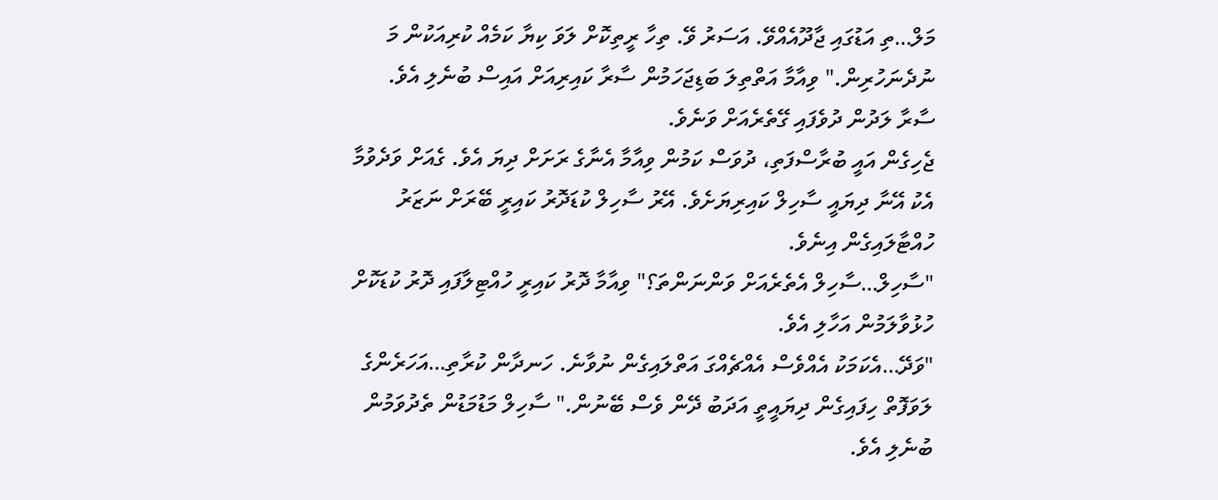މަލް…ތި އަޑުގައި ޖާދޫއެއްވޭ. އަސަރު ވޭ. ތިހާ ރީތިކޮށް ލަވަ ކިޔާ ކަމެއް ކުރިއަކުން މަ ނުދެނަހުރިން." ވިއާމާ އަތްތިލަ ބަޑިޖަހަމުން ސާރާ ކައިރިއަށް އައިސް ބުނެލި އެވެ.
ސާރާ ލަދުން ދުވެފައި ގޭތެރެއަށް ވަނެވެ.
ޖެހިގެން އައީ ބުރާސްފަތި، ދުވަސް ކަމުން ވިއާމާ އެނާގެ ރަށަށް ދިޔަ އެވެ. ގެއަށް ވަދެވުމާ އެކު އޭނާ ދިޔައީ ސާހިލް ކައިރިޔަށެވެ. އޭރު ސާހިލް ކުޑަދޮރު ކައިރީ ބޭރަށް ނަޒަރު ހުއްޓާލައިގެން އިނެވެ.
"ސާހިލް…ސާހިލް އެތެރެއަށް ވަންނަންތަ؟" ވިއާމާ ދޮރު ކައިރީ ހުއްޓިލާފައި ދޮރު ކުޑަކޮށް ހުޅުވާލަމުން އަހާލި އެވެ.
"ވަދޭ…އެކަމަކު އެއްވެސް އެއްޗެއްގަ އަތްލައިގެން ނުވާނެ. ހަނދާން ކުރާތި…އަހަރެންގެ ލަވަފޮތް ހިފައިގެން ދިޔައީތީ އަދަބު ދޭން ވެސް ބޭނުން." ސާހިލް މަޑުމަޑުން ތެދުވަމުން ބުނެލި އެވެ.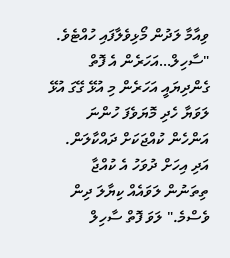ވިއާމާ ލަދުން މޯޅިވެލާފައި ހުއްޓެވެ.
"ސާހިލް…އަހަރެން އެ ފޮތް ގެންދިޔައީ އަހަރެން މި އުޅޭ ގޭގަ އުޅޭ ލަވަޔާ ހެދި މޮޔަވެފަ ހުންނަ އަންހެން ކުއްޖަކަށް ދައްކާލަން. އަދި އިހަށް ދުވަހު އެ ކުއްޖާ ތިތަނުން ލަވައެއް ކިޔާލަ ދިން ވެސްމެ." ލަވަ ފޮތް ސާހިލް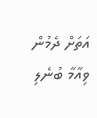އަތަށް ދެމުން ވިއާމާ ބުނެލި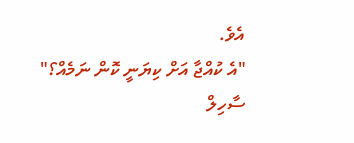އެވެ.
"އެ ކުއްޖާ އަށް ކިޔަނީ ކޮން ނަމެއް؟" ސާހިލް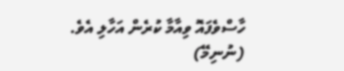ހާސްވެފައޮ ވިއާމާ ކުރެން އަހާލި އެވެ.
(ނުނިމޭ)